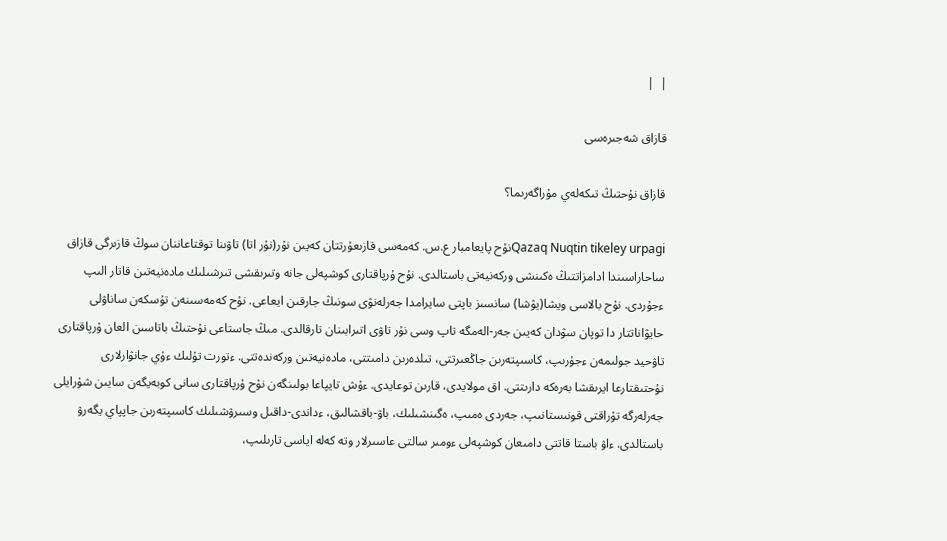|  |

قازاق شەجىرەسى

قازاق نۇحتىڭ تىكەلەي مۇراگەرىما؟

Qazaq Nuqtin tikeley urpagiنۇح پايعامبار ع.س. كەمەسى قازىعۇرتتان كەيىن نۇر(نۇر اتا) تاۋىنا توقتاعاننان سوڭ قازىرگى قازاق ساحاراسىندا ادامزاتتىڭ ەكىنشى وركەنيەتى باستالدى. نۇح ۇرپاقتارى كوشپەلى جانە وتىرىقشى تىرشىلىك مادەنيەتىن قاتار الىپ ءجۇردى. نۇح بالاسى ويشا(يۋشا) سانسىز باپتى سايرامدا جەرلەنۋى سونىڭ جارقىن ايعاعى. نۇح كەمەسىنەن تۇسكەن ساناۋلى حايۋاناتتار دا توپان سۋدان كەيىن جەر-الەمگە تاپ وسى نۇر تاۋى اتىرابىنان تارقالدى. مىڭ جاستاعى نۇحتىڭ باتاسىن العان ۇرپاقتارى تاۋحيد جولىمەن ءجۇرىپ، كاسىپتەرىن جاڭعىرتتى، تىلدەرىن دامىتتى، مادەنيەتىن وركەندەتتى. ءتورت تۇلىك ءۇي جانۋارلارى نۇحتىقتارعا ايرىقشا بەرەكە دارىتتى. اق مولايدى، قارىن توعايدى. ءۇش تايپاعا بولىنگەن نۇح ۇرپاقتارى سانى كوبەيگەن سايىن شۇرايلى جەرلەرگە تۇراقتى قونىستانىپ، جەردى ەمىپ، ەگىنشىلىك، باۋ-باقشالىق، ءداندى-داقىل وسىرۋشىلىك كاسىپتەرىن جاپپاي يگەرۋ باستالدى. ءاۋ باستا قاتتى دامىعان كوشپەلى ءومىر سالتى عاسىرلار وتە كەلە اياسى تارىلىپ،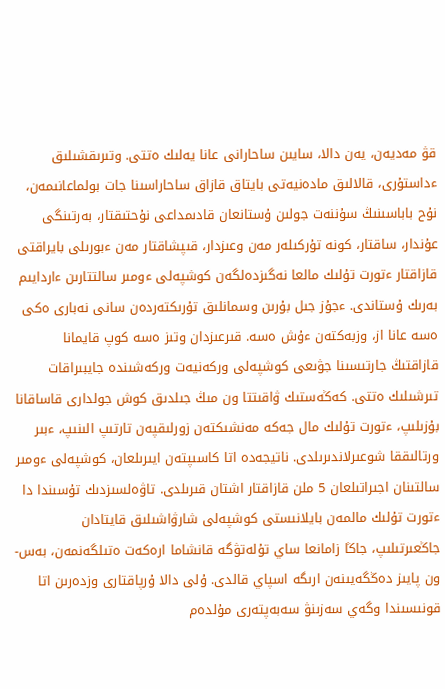قۋ مەديەن، يەن دالا، سايىن ساحارانى عانا يەلىك ەتتى. وتىرىقشىلىق ءداستۇرى، قالالىق مادەنيەتى بايتاق قازاق ساحاراسىنا جات بولماعانىمەن، نۇح باباسىنىڭ سۇننەت جولىن ۇستانعان قادىمداعى نۇحتىقتار، بەرتىنگى عۇندار، ساقتار، كونە تۇركىلەر مەن وعىزدار، قىپشاقتار مەن ءبورىلى بايراقتى قازاقتار ءتورت تۇلىك مالعا نەگىزدەلگەن كوشپەلى ءومىر سالتتارىن ءاردايىم بەرىك ۇستاندى. ءجۇز جىل بۇرىن وسمانلىق تۇرىكتەردەن سانى نەبارى ەكى ەسە عانا از، وزبەكتەن ءۇش ەسە. قىرعىزدان وتىز ەسە كوپ قايمانا قازاقتىڭ جارتىسىنا جۋىعى كوشپەلى وركەنيەت وركەشىندە جايبىراقات تىرشىلىك ەتتى. كەڭەستىك ۋاقىتتا ون مىڭ جىلدىق كوش جولدارى قاساقانا بۇزىلىپ، ءتورت تۇلىك مال جەكە مەنشىكتەن زورلىقپەن تارتىپ الىنىپ، ءبىر ورتالىققا شوعىرلاندىرىلدى. ناتيجەدە اتا كاسىپتەن ايىرىلعان، كوشپەلى ءومىر سالتىنان اجىراتىلعان 5 ملن قازاقتار اشتان قىرىلدى. تاۋەلسىزدىك تۇسىندا دا ءتورت تۇلىك مالمەن بايلانىستى كوشپەلى شارۋاشىلىق قايتادان جاڭعىرتىلىپ، جاڭا زامانعا ساي تۇلەتۋگە قانشاما ارەكەت ەتىلگەنمەن، بەس-ون پايىز دەڭگەيىنەن ارىگە اسپاي قالدى. ۇلى دالا ۇرپاقتارى وزدەرىن اتا قونىسىندا وگەي سەزىنۋ سەبەپتەرى مۇلدەم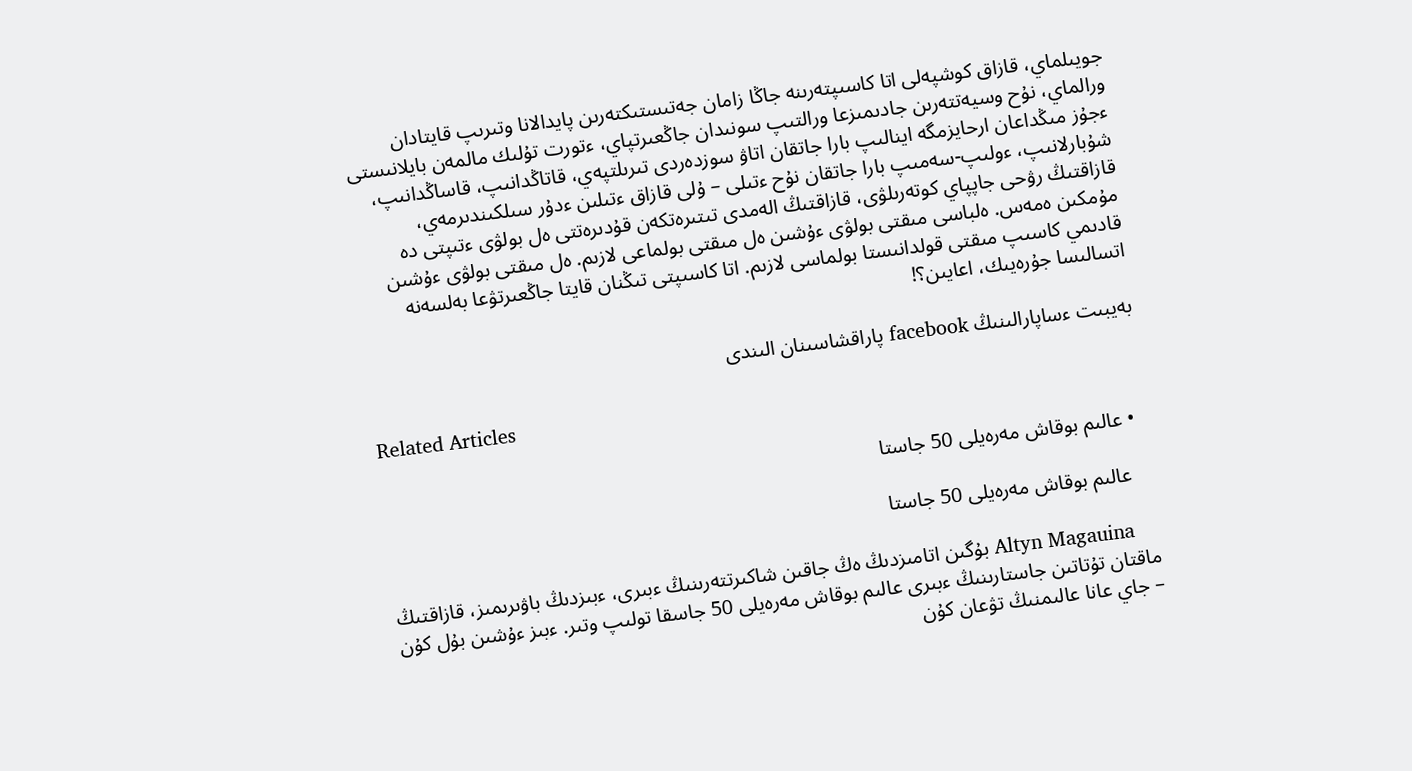جويىلماي، قازاق كوشپەلى اتا كاسىپتەرىنە جاڭا زامان جەتىستىكتەرىن پايدالانا وتىرىپ قايتادان ورالماي، نۇح وسيەتتەرىن جادىمىزعا ورالتىپ سونىدان جاڭعىرتپاي، ءتورت تۇلىك مالمەن بايلانىستى ءجۇز مىڭداعان ارحايزمگە اينالىپ بارا جاتقان اتاۋ سوزدەردى تىرىلتپەي، قاتاڭدانىپ، قاساڭدانىپ، شۇبارلانىپ، ءولىپ-سەمىپ بارا جاتقان نۇح ءتىلى – ۇلى قازاق ءتىلىن ءدۇر سىلكىندىرمەي، قازاقتىڭ رۋحى جاپپاي كوتەرىلۋى، قازاقتىڭ الەمدى تىتىرەتكەن قۇدىرەتتى ەل بولۋى ءتىپتى دە مۇمكىن ەمەس. ەلباسى مىقتى بولۋى ءۇشىن ەل مىقتى بولماعى لازىم. ەل مىقتى بولۋى ءۇشىن قادىمي كاسىپ مىقتى قولدانىستا بولماسى لازىم. اتا كاسىپتى تىڭنان قايتا جاڭعىرتۋعا بەلسەنە اتسالىسا جۇرەيىك، اعايىن؟!

بەيبىت ءساپارالىنىڭ facebook پاراقشاسىنان الىندى

Related Articles

  • عالىم بوقاش مەرەيلى 50 جاستا

    عالىم بوقاش مەرەيلى 50 جاستا

    Altyn Magauina بۇگىن اتامىزدىڭ ەڭ جاقىن شاكىرتتەرىنىڭ ءبىرى، ءبىزدىڭ باۋىرىمىز، قازاقتىڭ ماقتان تۇتاتىن جاستارىنىڭ ءبىرى عالىم بوقاش مەرەيلى 50 جاسقا تولىپ وتىر. ءبىز ءۇشىن بۇل كۇن – جاي عانا عالىمنىڭ تۋعان كۇن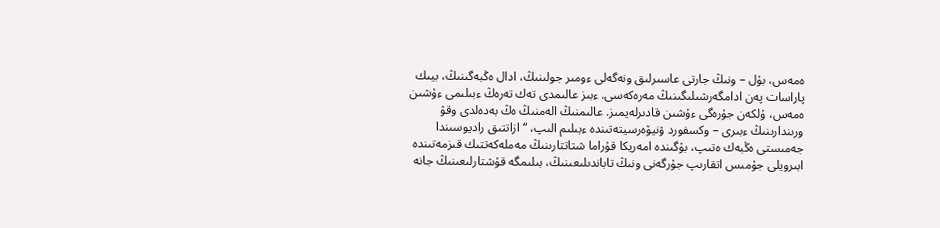ەمەس، بۇل – ونىڭ جارتى عاسىرلىق ونەگەلى ءومىر جولىنىڭ، ادال ەڭبەگىنىڭ، بيىك پاراسات پەن ادامگەرشىلىگىنىڭ مەرەكەسى. ءبىز عالىمدى تەك تەرەڭ ءبىلىمى ءۇشىن ەمەس، ۇلكەن جۇرەگى ءۇشىن قادىرلەيمىز. عالىمنىڭ الەمنىڭ ەڭ بەدەلدى وقۋ ورىندارىنىڭ ءبىرى – وكسفورد ۋنيۆەرسيتەتىندە ءبىلىم الىپ، “ازاتتىق راديوسىندا جەمىستى ەڭبەك ەتىپ، بۇگىندە امەريكا قۇراما شتاتتارىنىڭ مەملەكەتتىك قىزمەتىندە ابىرويلى جۇمىس اتقارىپ جۇرگەنى ونىڭ تاباندىلىعىنىڭ، بىلىمگە قۇشتارلىعىنىڭ جانە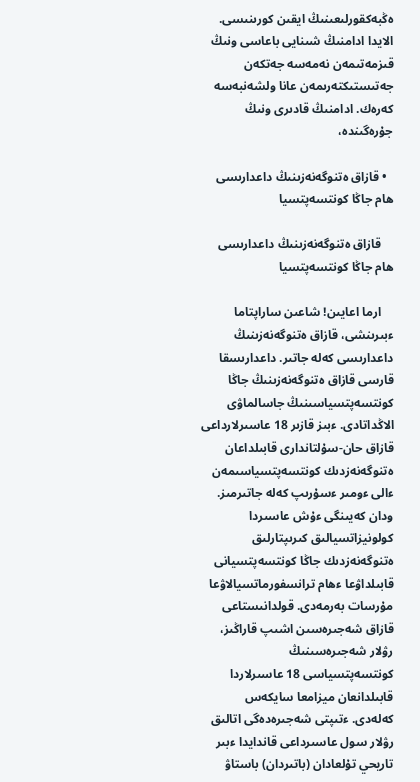ەڭبەكقورلىعىنىڭ ايقىن كورىنىسى. الايدا ادامنىڭ شىنايى باعاسى ونىڭ قىزمەتىمەن نەمەسە جەتكەن جەتىستىكتەرىمەن عانا ولشەنبەسە كەرەك. ادامنىڭ قادىرى ونىڭ جۇرەگىندە،

  • قازاق ەتنوگەنەزىنىڭ داعدارىسى ھام جاڭا كونتسەپتسيا

    قازاق ەتنوگەنەزىنىڭ داعدارىسى ھام جاڭا كونتسەپتسيا

    ارما اعايىن! شاعىن ساراپتاما ءبىرىنشى، قازاق ەتنوگەنەزىنىڭ داعدارىسى كەلە جاتىر. داعدارىسقا قارسى قازاق ەتنوگەنەزىنىڭ جاڭا كونتسەپتسياسىنىڭ جاسالماۋى الاڭداتادى. ءبىز قازىر 18 عاسىرلارداعى قازاق حان-سۇلتاندارى قابىلداعان ەتنوگەنەزدىك كونتسەپتسياسىمەن ءالى ءومىر ءسۇرىپ كەلە جاتىرمىز. ودان كەيىنگى ءۇش عاسىردا كولونيزاتسيالىق كىرىپتارلىق ەتنوگەنەزدىك جاڭا كونتسەپتسيانى قابىلداۋعا ءھام ترانسفورماتسيالاۋعا مۇرسات بەرمەدى. قولدانىستاعى قازاق شەجىرەسىن اشىپ قاراڭىز، رۋلار شەجىرەسىنىڭ كونتسەپتسياسى 18 عاسىرلاردا قابىلدانعان ميزامعا سايكەس كەلەدى. ءتىپتى شەجىرەدەگى اتالىق رۋلار سول عاسىرداعى قاندايدا ءبىر تاريحي تۇلعادان (باتىردان) باستاۋ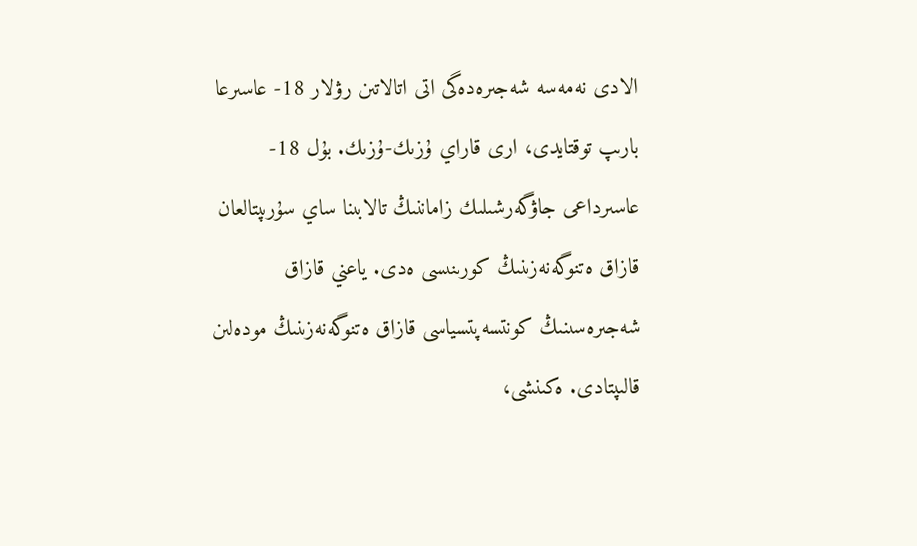الادى نەمەسە شەجىرەدەگى اتى اتالاتىن رۋلار 18- عاسىرعا بارىپ توقتايدى، ارى قاراي ۇزىك-ۇزىك. بۇل 18- عاسىرداعى جاۋگەرشىلىك زاماننىڭ تالابىنا ساي سۇرىپتالعان قازاق ەتنوگەنەزىنىڭ كورىنىسى ەدى. ياعني قازاق شەجىرەسىنىڭ كونتسەپتسياسى قازاق ەتنوگەنەزىنىڭ مودەلىن قالىپتادى. ەكىنشى،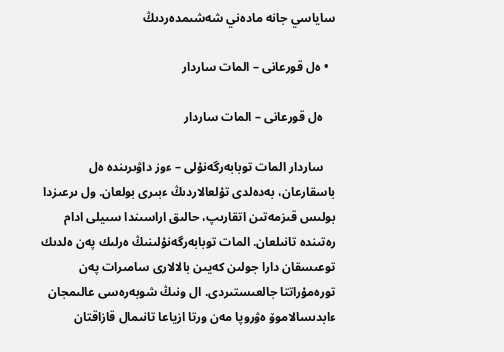ساياسي جانە مادەني شەشىمدەردىڭ

  • ەل قورعانى – المات ساردار

    ەل قورعانى – المات ساردار

    ساردار المات توبابەرگەنۇلى – ءوز داۋىرىندە ەل باسقارعان، بەدەلدى تۇلعالاردىڭ ءبىرى بولعان. ول ىرعىزدا بولىس قىزمەتىن اتقارىپ، حالىق اراسىندا سىيلى ادام رەتىندە تانىلعان. المات توبابەرگەنۇلىنىڭ ەرلىك پەن ەلدىك توعىسقان دارا جولىن كەيىن بالالارى سامىرات پەن تورەمۇراتتا جالعىستىردى. ال ونىڭ شوبەرەسى عالىمجان ءابدىسالاموۆ ەۋروپا مەن ورتا ازياعا تانىمال قازاقتان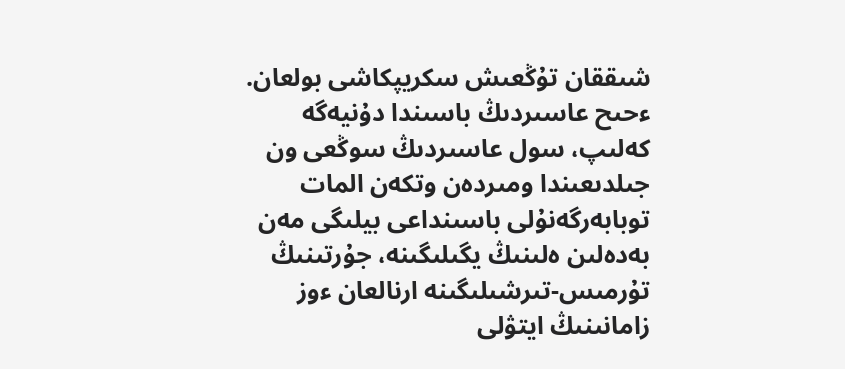شىققان تۇڭعىش سكريپكاشى بولعان. ءحىح عاسىردىڭ باسىندا دۇنيەگە كەلىپ، سول عاسىردىڭ سوڭعى ون جىلدىعىندا ومىردەن وتكەن المات توبابەرگەنۇلى باسىنداعى بيلىگى مەن بەدەلىن ەلىنىڭ يگىلىگىنە، جۇرتىنىڭ تۇرمىس-تىرشىلىگىنە ارنالعان ءوز زامانىنىڭ ايتۋلى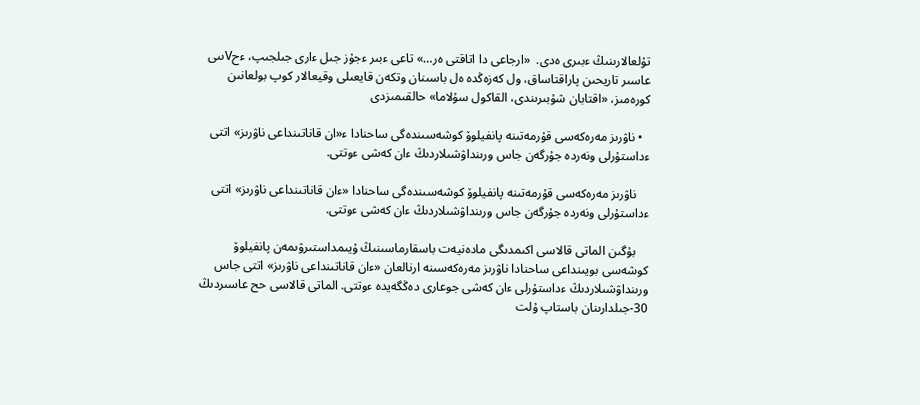تۇلعالارىنىڭ ءبىرى ەدى.  «ارجاعى دا اتاقتى ەر…» تاعى ءبىر ءجۇز جىل ءارى جىلجىپ، ءحVىىى عاسىر تاريحىن پاراقتاساق، ول كەزەڭدە ەل باسىنان وتكەن قايعىلى وقيعالار كوپ بولعانىن كورەمىز، «اقتابان شۇبىرىندى، القاكول سۇلاما» حالقىمىزدى

  • ناۋرىز مەرەكەسى قۇرمەتىنە پانفيلوۆ كوشەسىندەگى ساحنادا ء«ان قاناتىنداعى ناۋرىز» اتتى ءداستۇرلى ونەردە جۇرگەن جاس ورىنداۋشىلاردىڭ ءان كەشى ءوتتى.

    ناۋرىز مەرەكەسى قۇرمەتىنە پانفيلوۆ كوشەسىندەگى ساحنادا «ءان قاناتىنداعى ناۋرىز» اتتى ءداستۇرلى ونەردە جۇرگەن جاس ورىنداۋشىلاردىڭ ءان كەشى ءوتتى.

    بۇگىن الماتى قالاسى اكىمدىگى مادەنيەت باسقارماسىنىڭ ۇيىمداستىرۋىمەن پانفيلوۆ كوشەسى بويىنداعى ساحنادا ناۋرىز مەرەكەسىنە ارنالعان «ءان قاناتىنداعى ناۋرىز» اتتى جاس ورىنداۋشىلاردىڭ ءداستۇرلى ءان كەشى جوعارى دەڭگەيدە ءوتتى. الماتى قالاسى حح عاسىردىڭ 30-جىلدارىنان باستاپ ۇلت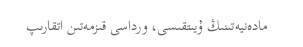مادەنيەتىنىڭ ۇيىتقىسى، ورداسى قىزمەتىن اتقارىپ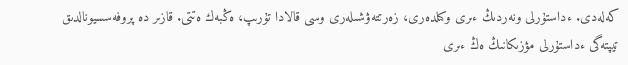كەلەدى. ءداستۇرلى ونەردىڭ ءىرى وكىلدەرى، زەرتتەۋشىلەرى وسى قالادا تۇرىپ، ەڭبەك ەتتى. قازىر دە پروفەسسيونالدىق تيپتەگى ءداستۇرلى مۋزىكانىڭ ەڭ ءىرى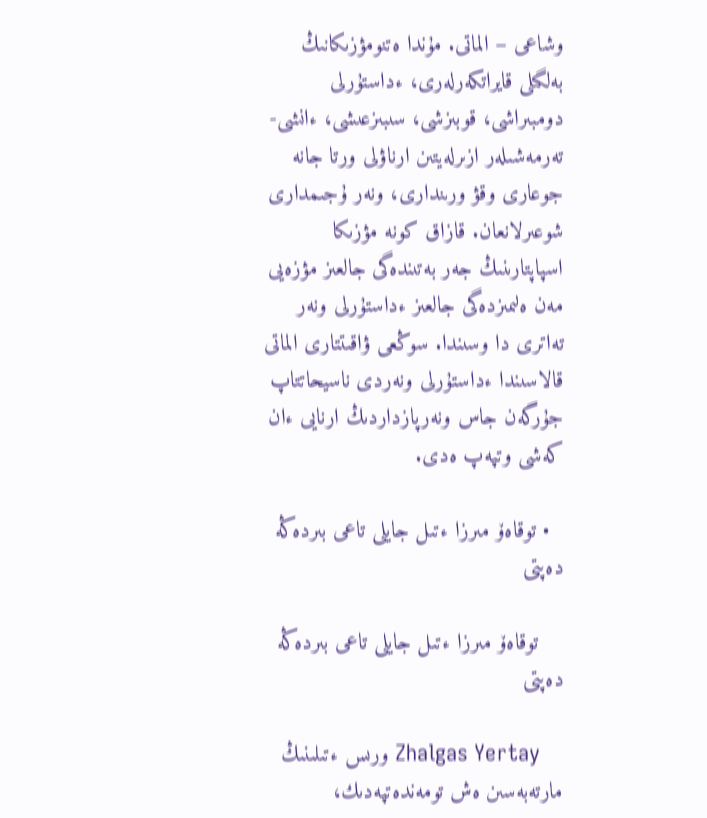وشاعى – الماتى. مۇندا ەتنومۋزىكانىڭ بەلگىلى قايراتكەرلەرى، ءداستۇرلى دومبىراشى، قوبىزشى، سىبىزعىشى، ءانشى-تەرمەشىلەر ازىرلەيتىن ارناۋلى ورتا جانە جوعارى وقۋ ورىندارى، ونەر ۇجىمدارى شوعىرلانعان. قازاق كونە مۋزىكا اسپاپتارىنىڭ جەر بەتىندەگى جالعىز مۋزەيى مەن ەلىمىزدەگى جالعىز ءداستۇرلى ونەر تەاترى دا وسىندا. سوڭعى ۋاقىتتارى الماتى قالاسىندا ءداستۇرلى ونەردى ناسيحاتتاپ جۇرگەن جاس ونەرپازداردىڭ ارنايى ءان كەشى وتپەپ ەدى.

  • توقاەۆ مىرزا ءتىل جايلى تاعى بىردەڭە دەپتى

    توقاەۆ مىرزا ءتىل جايلى تاعى بىردەڭە دەپتى

    Zhalgas Yertay ورىس ءتىلىنىڭ مارتەبەسىن ەش تومەندەتپەدىك،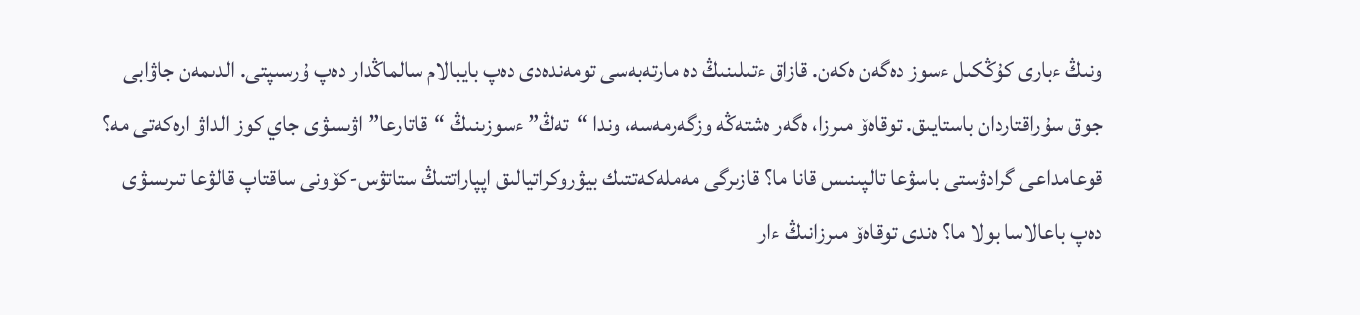ونىڭ ءبارى كۇڭكىل ءسوز دەگەن ەكەن. قازاق ءتىلىنىڭ دە مارتەبەسى تومەندەدى دەپ بايبالام سالماڭدار دەپ ۇرسىپتى. الدىمەن جاۋابى جوق سۇراقتاردان باستايىق. توقاەۆ مىرزا، ەگەر ەشتەڭە وزگەرمەسە، وندا “تەڭ” ءسوزىنىڭ “قاتارعا” اۋىسۋى جاي كوز الداۋ ارەكەتى مە؟ قوعامداعى گرادۋستى باسۋعا تالپىنىس قانا ما؟ قازىرگى مەملەكەتتىك بيۋروكراتيالىق اپپاراتتىڭ ستاتۋس-كۆونى ساقتاپ قالۋعا تىرىسۋى دەپ باعالاسا بولا ما؟ ەندى توقاەۆ مىرزانىڭ ءار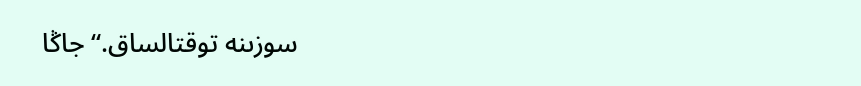سوزىنە توقتالساق.“جاڭا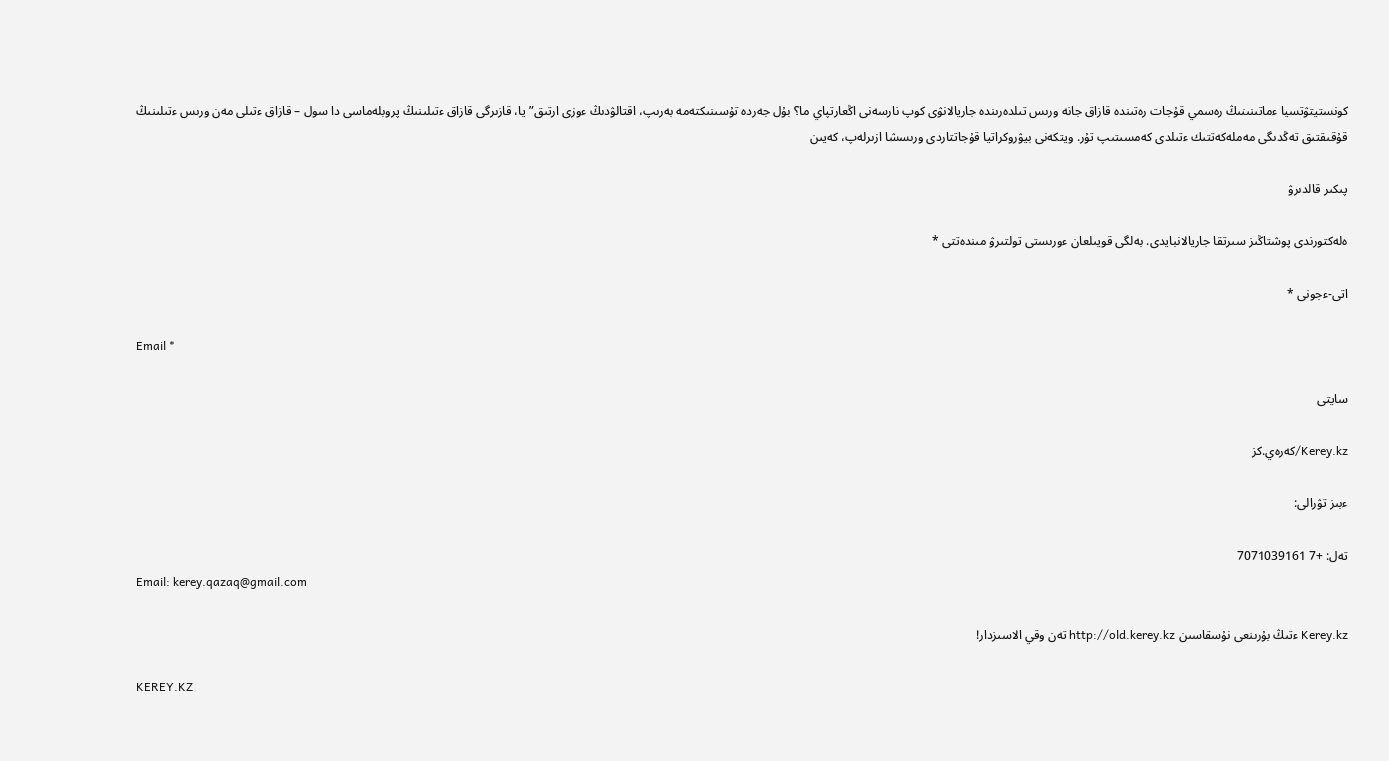كونستيتۋتسيا ءماتىنىنىڭ رەسمي قۇجات رەتىندە قازاق جانە ورىس تىلدەرىندە جاريالانۋى كوپ نارسەنى اڭعارتپاي ما؟ بۇل جەردە تۇسىنىكتەمە بەرىپ، اقتالۋدىڭ ءوزى ارتىق”يا، قازىرگى قازاق ءتىلىنىڭ پروبلەماسى دا سول – قازاق ءتىلى مەن ورىس ءتىلىنىڭ قۇقىقتىق تەڭدىگى مەملەكەتتىك ءتىلدى كەمسىتىپ تۇر. ويتكەنى بيۋروكراتيا قۇجاتتاردى ورىسشا ازىرلەپ، كەيىن

پىكىر قالدىرۋ

ەلەكتورندى پوشتاڭىز سىرتقا جاريالانبايدى. بەلگى قويىلعان ءورىستى تولتىرۋ مىندەتتى *

اتى-ءجونى *

Email *

سايتى

Kerey.kz/كەرەي.كز

ءبىز تۋرالى:

تەل: +7 7071039161
Email: kerey.qazaq@gmail.com

Kerey.kz ءتىڭ بۇرىنعى نۇسقاسىن http://old.kerey.kz تەن وقي الاسىزدار!

KEREY.KZ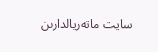سايت ماتەريالدارىن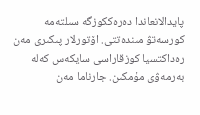پايدالانعاندا دەرەككوزگە سىلتەمە كورسەتۋ مىندەتتى. اۆتورلار پىكىرى مەن رەداكتسيا كوزقاراسى سايكەس كەلە بەرمەۋى مۇمكىن. جارناما مەن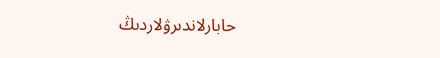حابارلاندىرۋلاردىڭ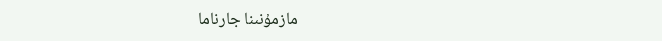مازمۇنىنا جارناما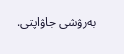بەرۋشى جاۋاپتى.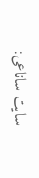سايت ساناعى: